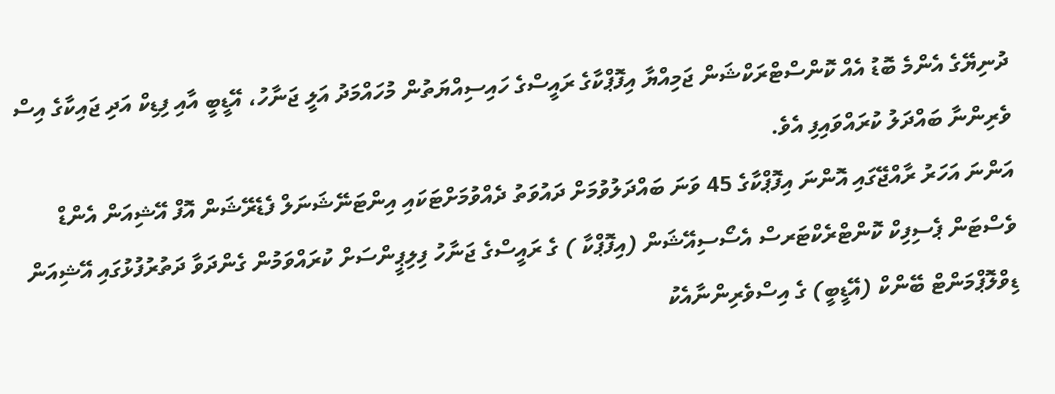ދުނިޔޭގެ އެންމެ ބޮޑު އެއް ކޮންސްޓްރަކްޝަން ޖަމިއްޔާ އިފޮޕްކާގެ ރައީސްގެ ހައިސިއްޔަތުން މުހައްމަދު އަލީ ޖަނާހު، އޭޑީބީ އާއި ފިޑިކް އަދި ޖައިކާގެ އިސް ވެރިންނާ ބައްދަލު ކުރައްވައިފި އެވެ.
އަންނަ އަހަރު ރާއްޖޭގައި އޮންނަ އިފޮޕްކާގެ 45 ވަނަ ބައްދަލުވުމަށް ދައުވަތު ދެއްވުމަށްޓަކައި އިންޓަނޭޝަނަލް ފެޑެރޭޝަން އޮފް އޭޝިއަން އެންޑް ވެސްޓަން ޕެސިފިކް ކޮންޓްރެކްޓަރސް އެސޯސިއޭޝަން (އިފޮޕްކާ ) ގެ ރައީސްގެ ޖަނާހު ފިލިޕީންސަށް ކުރައްވަމުން ގެންދަވާ ދަތުރުފުޅުގައި އޭޝިއަން ޑިވްލޮޕްމަންޓް ބޭންކް (އޭޑީބީ) ގެ އިސްވެރިންނާއެކު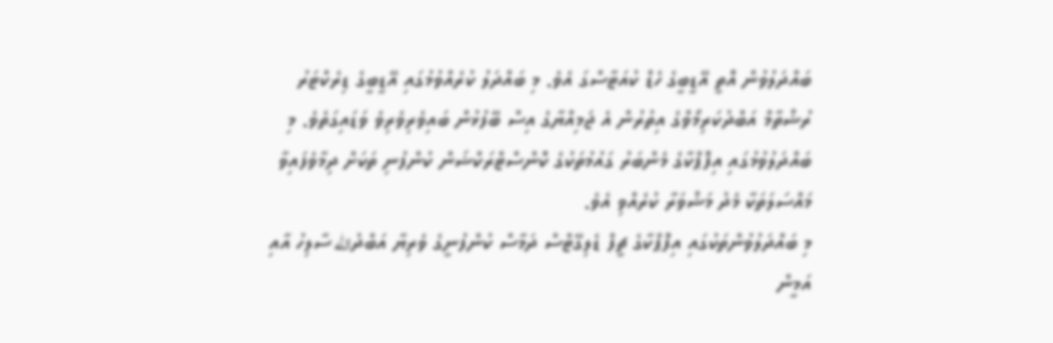ބައްދަލުވުން އޮތީ އޭޑީބީގެ ހެޑް ކުއަޓާސްގަ އެވެ. މި ބައްދަލު ކުރެއްވުމުގައި އޭޑީބީގެ ޑިރެކްޓަރު ރުޝްތާމް އަބްދުކަރިމޯވްގެ އިތުރުން އެ ޖަމިއްޔާގެ އިސް ބޭފުޅުން ބައިވެރިވެރިވެ ވަޑައިގަތެވެ. މި ބައްދަލުވުމުގައި އިފޮޕްކާގެ މެންބަރު ގައުމުތަކުގެ ކޮންސްޓްރަކްޝަން ކުންފުނި ތަކަށް ދިމާވެފައިވާ މައްސަލަތަކާ މެދު މަޝްވަރާ ކުރެއްވި އެވެ.
މި ބައްދަލުވުންތަކުގައި އިފޮޕްކާގެ ޗީފް ޑެލިގޭޓްސް ދަމާސް ކުންފުނީގެ ވެރިޔާ އަބްދުالله ސާލިހު އާއި އަމީން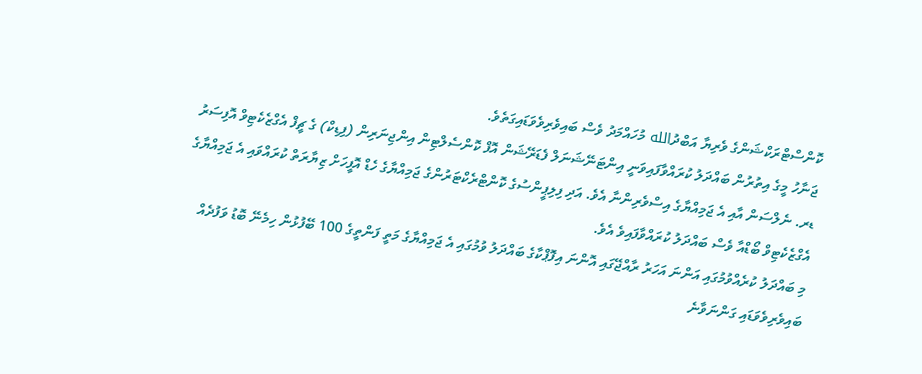ކޮންސްޓްރަކްޝަންގެ ވެރިޔާ އަބްދުالله މުހައްމަދު ވެސް ބައިވެރިވެވަޑައިގަތެވެ.
ޖަނާހު މީގެ އިތުރުން ބައްދަލު ކުރައްވާފައިވަނީ އިންޓަނޭޝަނަލް ފެޑަރޭޝަން އޮފް ކޮންސެލްޓިން އިންޖިނަރިން (ފިޑިކް) ގެ ޗީފް އެގްޒެކެޓިވް އޮފިސަރު ޑރ. ނެލްސަން އާއި އެ ޖަމިއްޔާގެ އިސްވެރިންނާ އެވެ. އަދި ފިލިޕީންސުގެ ކޮންޓްރެކްޓަރުންގެ ޖަމިއްޔާގެ ހެޑް އޮފީހަށް ޒިޔާރަތް ކުރައްވައި އެ ޖަމިއްޔާގެ އެގްޒެކެޓިވް ބޯޑްއާ ވެސް ބައްދަލު ކުރައްވާފައިވެ އެވެ.
މި ބައްދަލު ކުރެއްވުމުގައި އަންނަ އަހަރު ރާއްޖޭގައި އޮންނަ އިފޮޕްކާގެ ބައްދަލު ވުމުގައި އެ ޖަމިއްޔާގެ މަތީ ފަންތީގެ 100 ބޭފުޅުން ހިމެނޭ ބޮޑު ވަފުދެއް ބައިވެރިވެވަޑައި ގަންނަވާނެ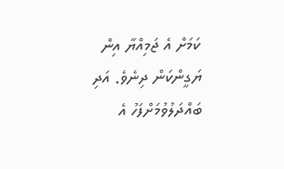ކަމަށް އެ ޖަމިއްޔާ އިން ޔަގީންކަން ދިނެވެ. އަދި ބައްދަލުވުމަށްފަހު އެ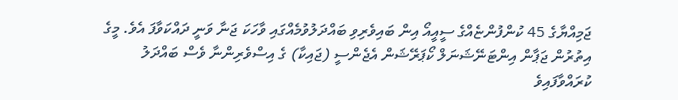ޖަމިއްޔާގެ 45 ކުންފުންޏެއްގެ ސީއީއޯ އިން ބައިވެރިވި ބައްދަލުވުމެއްގައި ވާހަކަ ޖަނާ ވަނީ ދައްކަވާފަ އެވެ. މީގެ އިތުރުން ޖަޕާން އިންޓަނޭޝަނަލް ކޯޕަރޭޝަން އެޖެންސީ (ޖައިކާ) ގެ އިސްވެރިންނާ ވެސް ބައްދަލު ކުރައްވާފައިވެ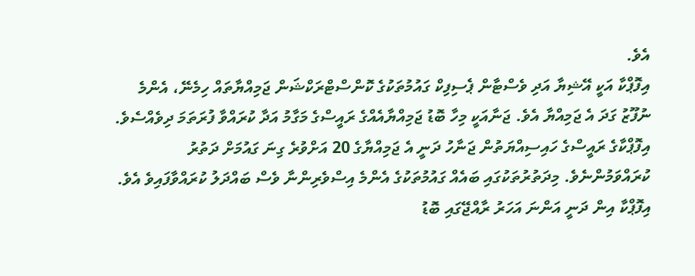އެވެ.
އިފޮޕްކާ އަކީ އޭޝިޔާ އަދި ވެސްޓާން ޕެސިފިކް ގައުމުތަކުގެ ކޮންސްޓްރަކްޝަން ޖަމިއްޔާތައް ހިމެނޭ، އެންމެ ނުފޫޒު ގަދަ އެ ޖަމިއްޔާ އެވެ. ޖަނާއަކީ މިހާ ބޮޑު ޖަމިއްޔާއެއްގެ ރައީސްގެ މަގާމު އަދާ ކުރައްވާ ފުރަތަމަ ދިވެއްސެވެ. އިފޮޕްކާގެ ރައީސްގެ ހައިސިއްޔަތުން ޖަނާހު ދަނީ އެ ޖަމިއްޔާގެ 20 އަށްވުރެ ގިނަ ގައުމަށް ދަތުރު ކުރައްވަމުންނެވެ. މިދަތުރުތަކުގައި ބައެއް ގައުމުތަކުގެ އެންމެ އިސްވެރިންނާ ވެސް ބައްދަލު ކުރައްވާފައިވެ އެވެ. އިފޮޕްކާ އިން ދަނީ އަންނަ އަހަރު ރާއްޖޭގައި ބޮޑު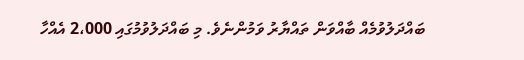ބައްދަލުވުމެއް ބާއްވަން ތައްޔާރު ވަމުންނެވެ. މި ބައްދަލުވުމުގައި 2،000 އެއްހާ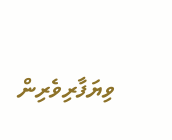ވިޔަފާރިވެރިން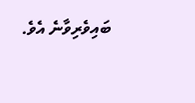ބައިވެރިވާނެ އެވެ.